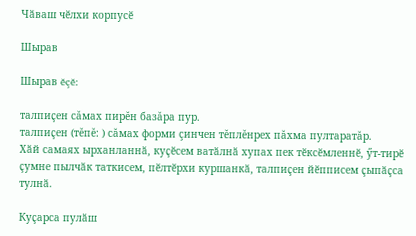Чӑваш чӗлхи корпусӗ

Шырав

Шырав ĕçĕ:

талпиҫен сăмах пирĕн базăра пур.
талпиҫен (тĕпĕ: ) сăмах форми çинчен тĕплĕнрех пăхма пултаратăр.
Хӑй самаях ырханланнӑ, куҫӗсем ватӑлнӑ хупах пек тӗксӗмленнӗ, ӳт-тирӗ ҫумне пылчӑк таткисем, пӗлтӗрхи куршанкӑ, талпиҫен йӗпписем ҫыпӑҫса тулнӑ.

Куҫарса пулӑш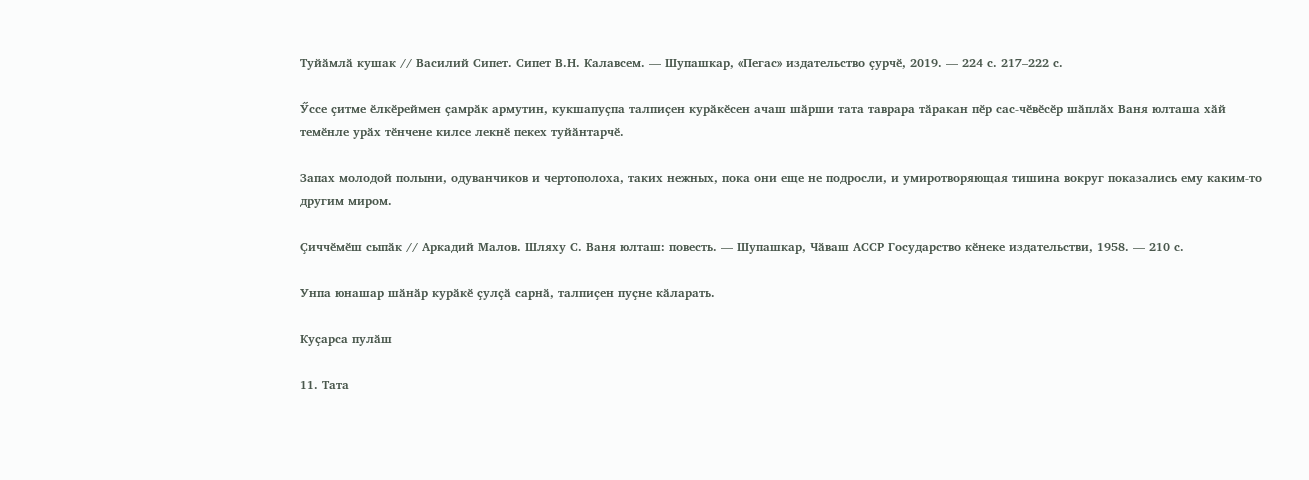Туйӑмлӑ кушак // Василий Сипет. Сипет В.Н. Калавсем. — Шупашкар, «Пегас» издательство ҫурчӗ, 2019. — 224 с. 217–222 с.

Ӳссе ҫитме ӗлкӗреймен ҫамрӑк армутин, кукшапуҫпа талпиҫен курӑкӗсен ачаш шӑрши тата таврара тӑракан пӗр сас-чӗвӗсӗр шӑплӑх Ваня юлташа хӑй темӗнле урӑх тӗнчене килсе лекнӗ пекех туйӑнтарчӗ.

Запах молодой полыни, одуванчиков и чертополоха, таких нежных, пока они еще не подросли, и умиротворяющая тишина вокруг показались ему каким-то другим миром.

Ҫиччӗмӗш сыпӑк // Аркадий Малов. Шляху С. Ваня юлташ: повесть. — Шупашкар, Чӑваш АССР Государство кӗнеке издательстви, 1958. — 210 с.

Унпа юнашар шӑнӑр курӑкӗ ҫулҫӑ сарнӑ, талпиҫен пуҫне кӑларать.

Куҫарса пулӑш

11. Тата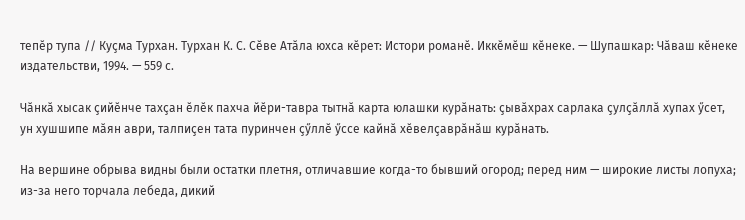тепӗр тупа // Куҫма Турхан. Турхан К. С. Сӗве Атӑла юхса кӗрет: Истори романӗ. Иккӗмӗш кӗнеке. — Шупашкар: Чӑваш кӗнеке издательстви, 1994. — 559 с.

Чӑнкӑ хысак ҫийӗнче тахҫан ӗлӗк пахча йӗри-тавра тытнӑ карта юлашки курӑнать: ҫывӑхрах сарлака ҫулҫӑллӑ хупах ӳсет, ун хушшипе мӑян аври, талпиҫен тата пуринчен ҫӳллӗ ӳссе кайнӑ хӗвелҫаврӑнӑш курӑнать.

На вершине обрыва видны были остатки плетня, отличавшие когда-то бывший огород; перед ним — широкие листы лопуха; из-за него торчала лебеда, дикий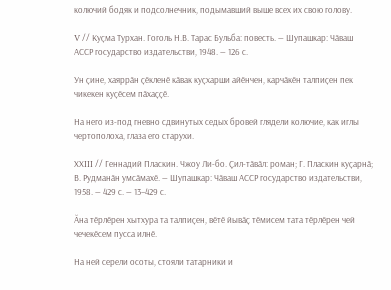колючий бодяк и подсолнечник, подымавший выше всех их свою голову.

V // Куҫма Турхан. Гоголь Н.В. Тарас Бульба: повесть. — Шупашкар: Чӑваш АССР государство издательстви, 1948. — 126 с.

Ун ҫине, хаяррӑн ҫӗкленӗ кӑвак куҫхарши айӗнчен, карчӑкӗн талпиҫен пек чикекен куҫӗсем пӑхаҫҫӗ.

На него из-под гневно сдвинутых седых бровей глядели колючие, как иглы чертополоха, глаза его старухи.

ХХIII // Геннадий Пласкин. Чжоу Ли-бо. Ҫил-тӑвӑл: роман; Г. Пласкин куҫарнӑ; В. Рудманӑн умсӑмахӗ. — Шупашкар: Чӑваш АССР государство издательстви, 1958. — 429 с. — 13–429 с.

Ӑна тӗрлӗрен хытхура та талпиҫен, вӗтӗ йывӑҫ тӗмисем тата тӗрлӗрен чей чечекӗсем пусса илнӗ.

На ней серели осоты, стояли татарники и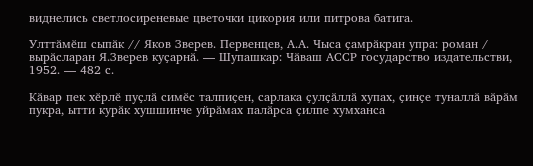виднелись светлосиреневые цветочки цикория или питрова батига.

Улттӑмӗш сыпӑк // Яков Зверев. Первенцев, А.А. Чыса ҫамрӑкран упра: роман / вырӑсларан Я.Зверев куҫарнӑ. — Шупашкар: Чӑваш АССР государство издательстви, 1952. — 482 с.

Кӑвар пек хӗрлӗ пуҫлӑ симӗс талпиҫен, сарлака ҫулҫӑллӑ хупах, ҫинҫе туналлӑ вӑрӑм пукра, ытти курӑк хушшинче уйрӑмах палӑрса ҫилпе хумханса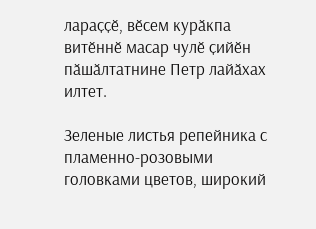лараҫҫӗ, вӗсем курӑкпа витӗннӗ масар чулӗ ҫийӗн пӑшӑлтатнине Петр лайӑхах илтет.

Зеленые листья репейника с пламенно-розовыми головками цветов, широкий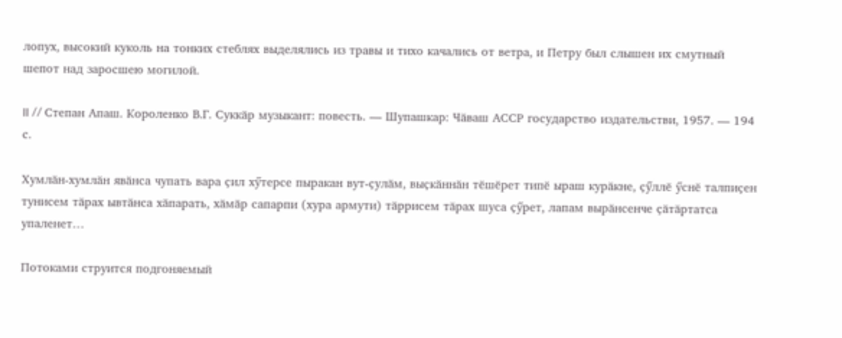лопух, высокий куколь на тонких стеблях выделялись из травы и тихо качались от ветра, и Петру был слышен их смутный шепот над заросшею могилой.

II // Степан Апаш. Короленко В.Г. Суккӑр музыкант: повесть. — Шупашкар: Чӑваш АССР государство издательстви, 1957. — 194 с.

Хумлӑн-хумлӑн явӑнса чупать вара ҫил хӳтерсе пыракан вут-ҫулӑм, выҫкӑннӑн тӗшӗрет типӗ ыраш курӑкне, ҫӳллӗ ӳснӗ талпиҫен тунисем тӑрах ывтӑнса хӑпарать, хӑмӑр сапарпи (хура армути) тӑррисем тӑрах шуса ҫӳрет, лапам вырӑнсенче ҫӑтӑртатса упаленет…

Потоками струится подгоняемый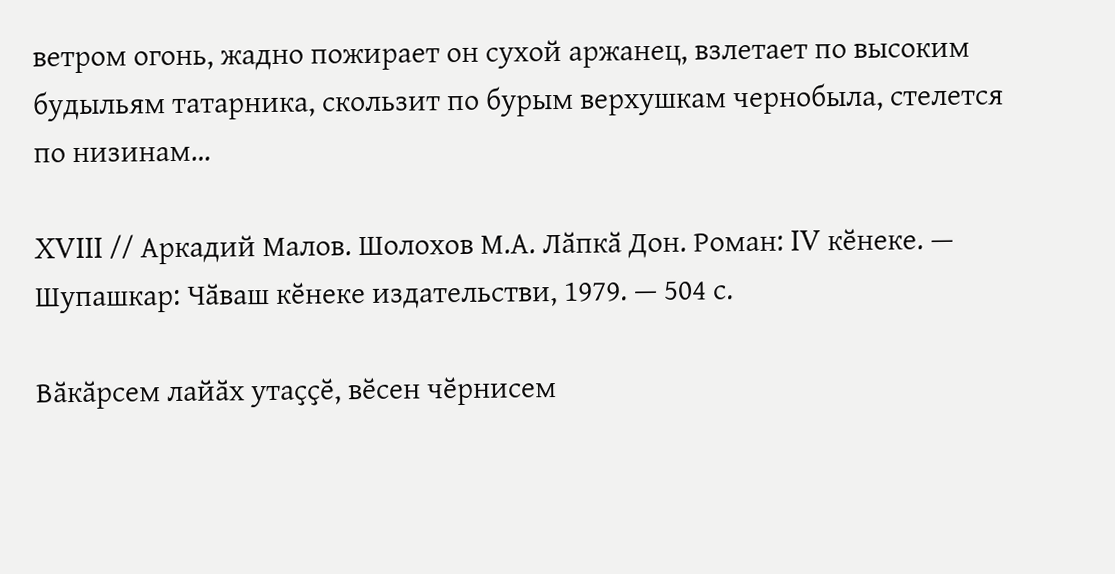ветром огонь, жадно пожирает он сухой аржанец, взлетает по высоким будыльям татарника, скользит по бурым верхушкам чернобыла, стелется по низинам…

XVIII // Аркадий Малов. Шолохов М.А. Лӑпкӑ Дон. Роман: IV кӗнеке. — Шупашкар: Чӑваш кӗнеке издательстви, 1979. — 504 с.

Вӑкӑрсем лайӑх утаҫҫӗ, вӗсен чӗрнисем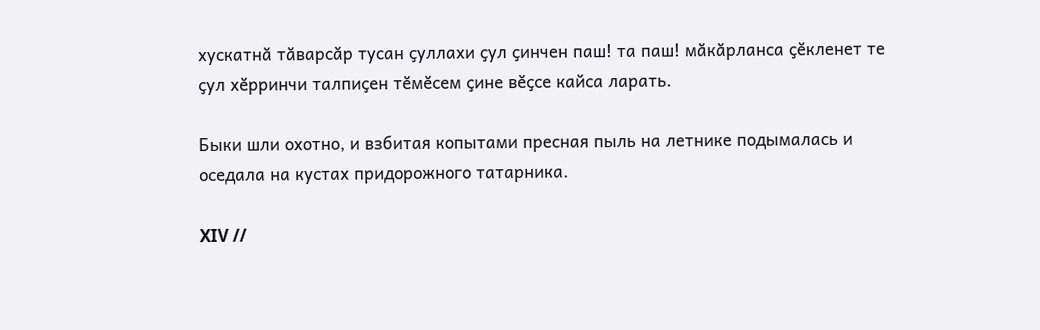хускатнӑ тӑварсӑр тусан ҫуллахи ҫул ҫинчен паш! та паш! мӑкӑрланса ҫӗкленет те ҫул хӗрринчи талпиҫен тӗмӗсем ҫине вӗҫсе кайса ларать.

Быки шли охотно, и взбитая копытами пресная пыль на летнике подымалась и оседала на кустах придорожного татарника.

XIV //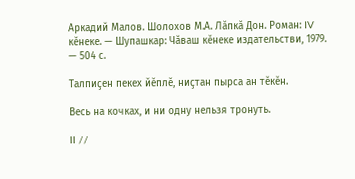Аркадий Малов. Шолохов М.А. Лӑпкӑ Дон. Роман: IV кӗнеке. — Шупашкар: Чӑваш кӗнеке издательстви, 1979. — 504 с.

Талпиҫен пекех йӗплӗ, ниҫтан пырса ан тӗкӗн.

Весь на кочках, и ни одну нельзя тронуть.

II //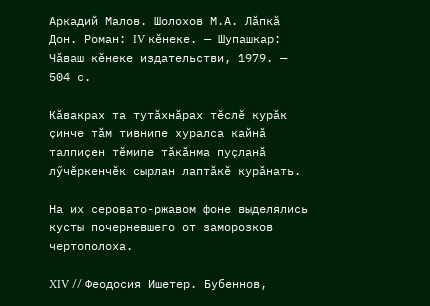Аркадий Малов. Шолохов М.А. Лӑпкӑ Дон. Роман: IV кӗнеке. — Шупашкар: Чӑваш кӗнеке издательстви, 1979. — 504 с.

Кӑвакрах та тутӑхнӑрах тӗслӗ курӑк ҫинче тӑм тивнипе хуралса кайнӑ талпиҫен тӗмипе тӑкӑнма пуҫланӑ лӳчӗркенчӗк сырлан лаптӑкӗ курӑнать.

На их серовато-ржавом фоне выделялись кусты почерневшего от заморозков чертополоха.

XIV // Феодосия Ишетер. Бубеннов,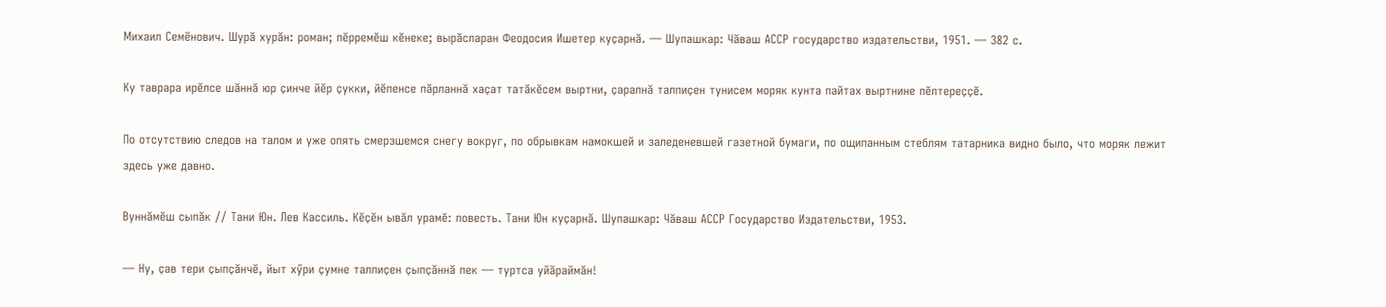Михаил Семёнович. Шурӑ хурӑн: роман; пӗрремӗш кӗнеке; вырӑсларан Феодосия Ишетер куҫарнӑ. — Шупашкар: Чӑваш АССР государство издательстви, 1951. — 382 с.

Ку таврара ирӗлсе шӑннӑ юр ҫинче йӗр ҫукки, йӗпенсе пӑрланнӑ хаҫат татӑкӗсем выртни, ҫаралнӑ талпиҫен тунисем моряк кунта пайтах выртнине пӗлтереҫҫӗ.

По отсутствию следов на талом и уже опять смерзшемся снегу вокруг, по обрывкам намокшей и заледеневшей газетной бумаги, по ощипанным стеблям татарника видно было, что моряк лежит здесь уже давно.

Вуннӑмӗш сыпӑк // Тани Юн. Лев Кассиль. Кӗҫӗн ывӑл урамӗ: повесть. Тани Юн куҫарнӑ. Шупашкар: Чӑваш АССР Государство Издательстви, 1953.

— Ну, ҫав тери ҫыпҫӑнчӗ, йыт хӳри ҫумне талпиҫен ҫыпҫӑннӑ пек — туртса уйӑраймӑн!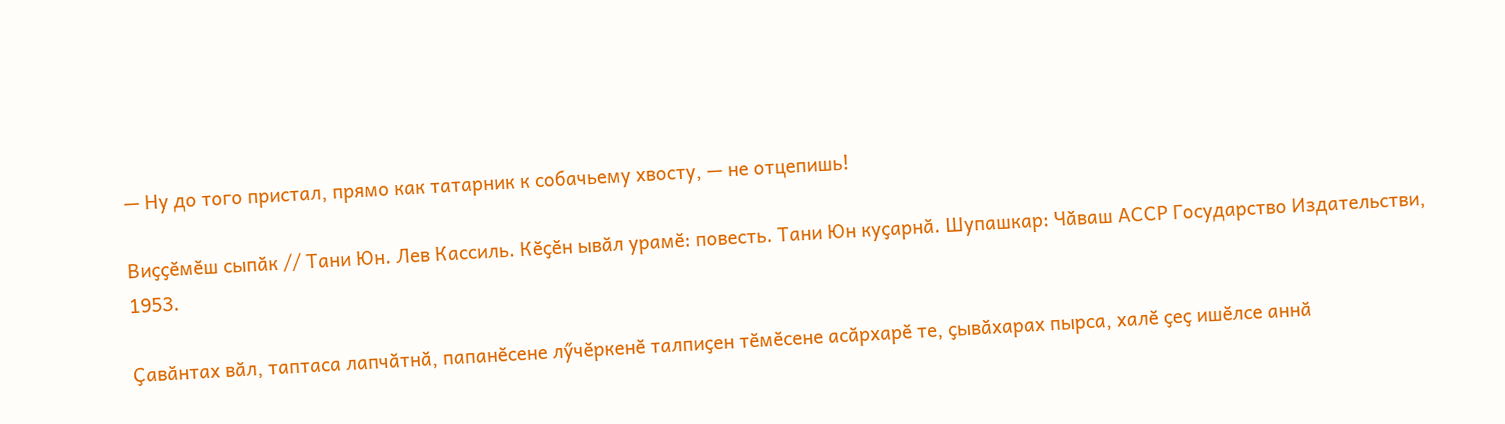— Ну до того пристал, прямо как татарник к собачьему хвосту, — не отцепишь!

Виҫҫӗмӗш сыпӑк // Тани Юн. Лев Кассиль. Кӗҫӗн ывӑл урамӗ: повесть. Тани Юн куҫарнӑ. Шупашкар: Чӑваш АССР Государство Издательстви, 1953.

Ҫавӑнтах вӑл, таптаса лапчӑтнӑ, папанӗсене лӳчӗркенӗ талпиҫен тӗмӗсене асӑрхарӗ те, ҫывӑхарах пырса, халӗ ҫеҫ ишӗлсе аннӑ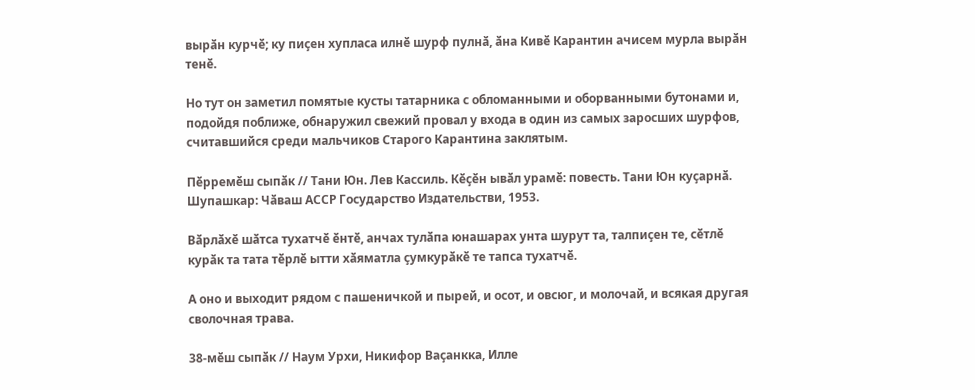вырӑн курчӗ; ку пиҫен хупласа илнӗ шурф пулнӑ, ӑна Кивӗ Карантин ачисем мурла вырӑн тенӗ.

Но тут он заметил помятые кусты татарника с обломанными и оборванными бутонами и, подойдя поближе, обнаружил свежий провал у входа в один из самых заросших шурфов, считавшийся среди мальчиков Старого Карантина заклятым.

Пӗрремӗш сыпӑк // Тани Юн. Лев Кассиль. Кӗҫӗн ывӑл урамӗ: повесть. Тани Юн куҫарнӑ. Шупашкар: Чӑваш АССР Государство Издательстви, 1953.

Вӑрлӑхӗ шӑтса тухатчӗ ӗнтӗ, анчах тулӑпа юнашарах унта шурут та, талпиҫен те, сӗтлӗ курӑк та тата тӗрлӗ ытти хӑяматла ҫумкурӑкӗ те тапса тухатчӗ.

А оно и выходит рядом с пашеничкой и пырей, и осот, и овсюг, и молочай, и всякая другая сволочная трава.

38-мӗш сыпӑк // Наум Урхи, Никифор Ваҫанкка, Илле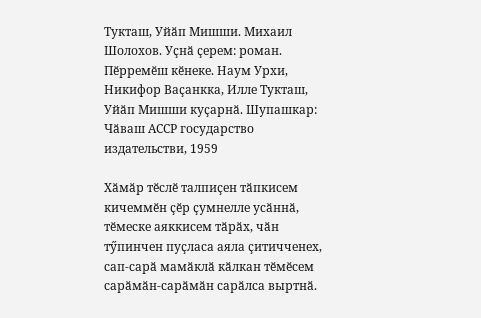Тукташ, Уйӑп Мишши. Михаил Шолохов. Уҫнӑ ҫерем: роман. Пӗрремӗш кӗнеке. Наум Урхи, Никифор Ваҫанкка, Илле Тукташ, Уйӑп Мишши куҫарнӑ. Шупашкар: Чӑваш АССР государство издательстви, 1959

Хӑмӑр тӗслӗ талпиҫен тӑпкисем кичеммӗн ҫӗр ҫумнелле усӑннӑ, тӗмеске аяккисем тӑрӑх, чӑн тӳпинчен пуҫласа аяла ҫитичченех, сап-сарӑ мамӑклӑ кӑлкан тӗмӗсем сарӑмӑн-сарӑмӑн сарӑлса выртнӑ.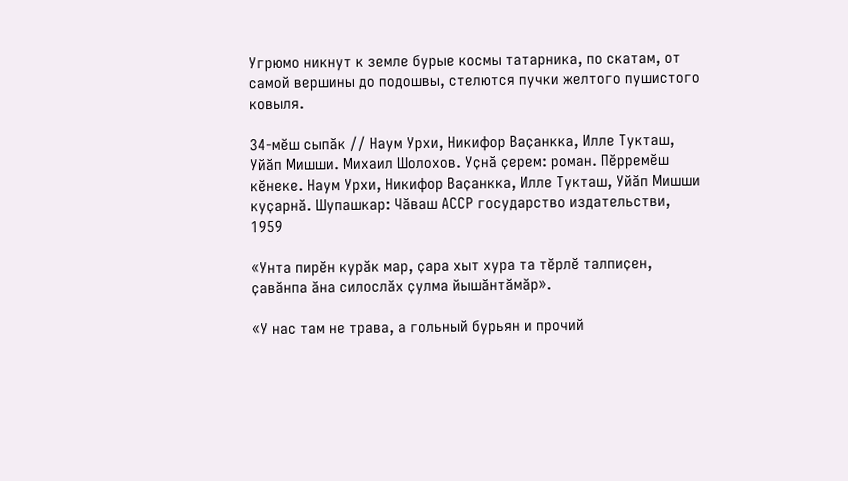Угрюмо никнут к земле бурые космы татарника, по скатам, от самой вершины до подошвы, стелются пучки желтого пушистого ковыля.

34-мӗш сыпӑк // Наум Урхи, Никифор Ваҫанкка, Илле Тукташ, Уйӑп Мишши. Михаил Шолохов. Уҫнӑ ҫерем: роман. Пӗрремӗш кӗнеке. Наум Урхи, Никифор Ваҫанкка, Илле Тукташ, Уйӑп Мишши куҫарнӑ. Шупашкар: Чӑваш АССР государство издательстви, 1959

«Унта пирӗн курӑк мар, ҫара хыт хура та тӗрлӗ талпиҫен, ҫавӑнпа ӑна силослӑх ҫулма йышӑнтӑмӑр».

«У нас там не трава, а гольный бурьян и прочий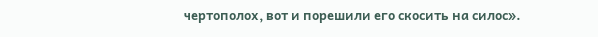чертополох, вот и порешили его скосить на силос».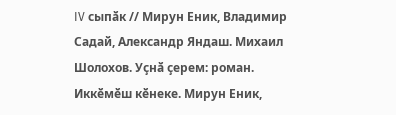IV сыпӑк // Мирун Еник, Владимир Садай, Александр Яндаш. Михаил Шолохов. Уҫнӑ ҫерем: роман. Иккӗмӗш кӗнеке. Мирун Еник,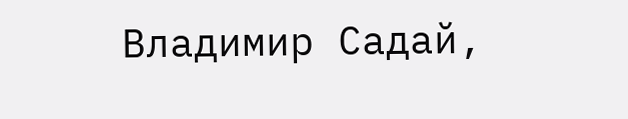Владимир Садай,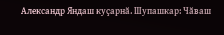Александр Яндаш куҫарнӑ. Шупашкар: Чӑваш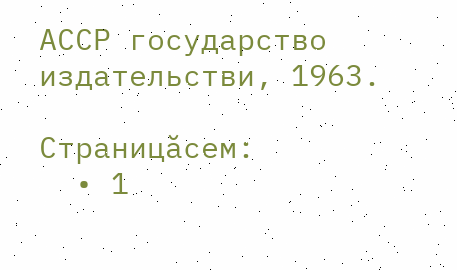АССР государство издательстви, 1963.

Страницăсем:
  • 1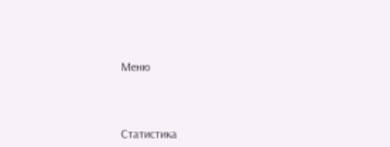Меню



Статистика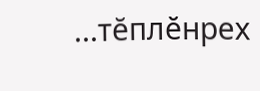...тĕплӗнрех